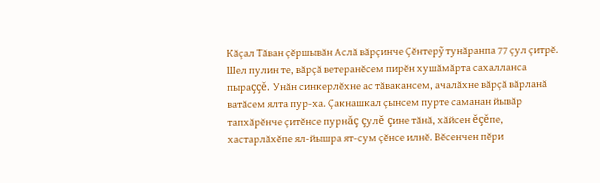Кăçал Тăван çĕршывăн Аслă вăрçинче Çĕнтерỹ тунăранпа 77 çул çитрĕ. Шел пулин те, вăрçă ветеранĕсем пирĕн хушăмăрта сахалланса пыраççĕ. Унăн синкерлĕхне ас тăвакансем, ачалăхне вăрçă вăрланă ватăсем ялта пур-ха. Çакнашкал çынсем пурте саманан йывăр тапхăрĕнче çитĕнсе пурнăç çулĕ çине тăнă, хăйсен ĕçĕпе, хастарлăхĕпе ял-йышра ят-сум çĕнсе илнĕ. Вĕсенчен пĕри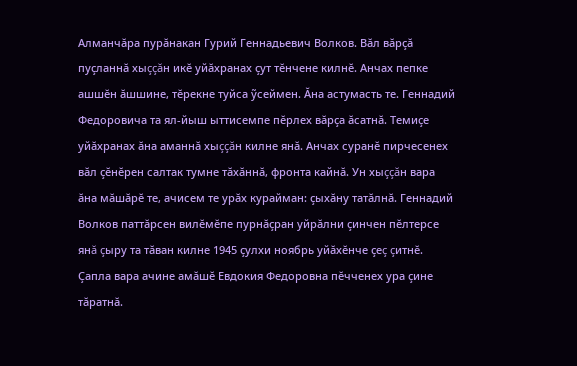Алманчăра пурăнакан Гурий Геннадьевич Волков. Вăл вăрçă пуçланнă хыççăн икĕ уйăхранах çут тĕнчене килнĕ. Анчах пепке ашшĕн ăшшине, тĕрекне туйса ỹсеймен. Ăна астумасть те. Геннадий Федоровича та ял-йыш ыттисемпе пĕрлех вăрçа ăсатнă. Темиçе уйăхранах ăна аманнă хыççăн килне янă. Анчах суранĕ пирчесенех вăл çĕнĕрен салтак тумне тăхăннă, фронта кайнă. Ун хыççăн вара ăна мăшăрĕ те, ачисем те урăх курайман: çыхăну татăлнă. Геннадий Волков паттăрсен вилĕмĕпе пурнăçран уйрăлни çинчен пĕлтерсе янă çыру та тăван килне 1945 çулхи ноябрь уйăхĕнче çеç çитнĕ. Çапла вара ачине амăшĕ Евдокия Федоровна пĕчченех ура çине тăратнă.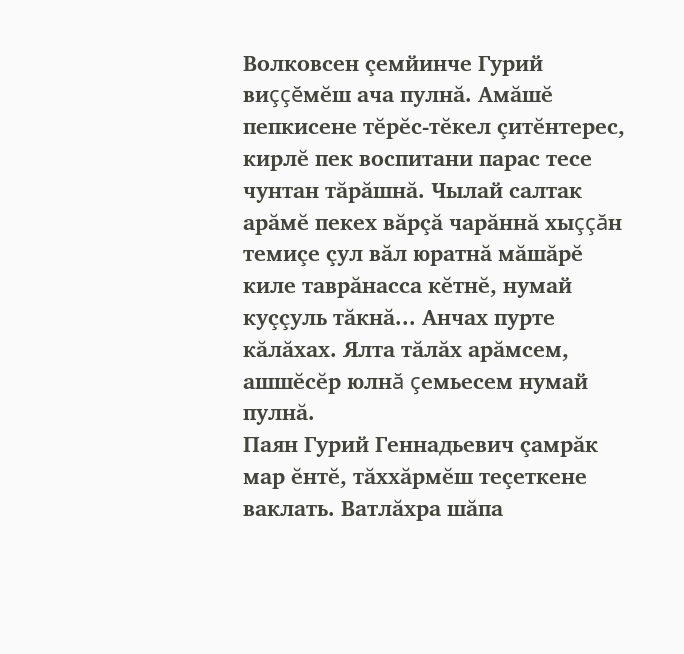Волковсен çемйинче Гурий виççĕмĕш ача пулнă. Амăшĕ пепкисене тĕрĕс-тĕкел çитĕнтерес, кирлĕ пек воспитани парас тесе чунтан тăрăшнă. Чылай салтак арăмĕ пекех вăрçă чарăннă хыççăн темиçе çул вăл юратнă мăшăрĕ киле таврăнасса кĕтнĕ, нумай куççуль тăкнă... Анчах пурте кăлăхах. Ялта тăлăх арăмсем, ашшĕсĕр юлнă çемьесем нумай пулнă.
Паян Гурий Геннадьевич çамрăк мар ĕнтĕ, тăххăрмĕш теçеткене ваклать. Ватлăхра шăпа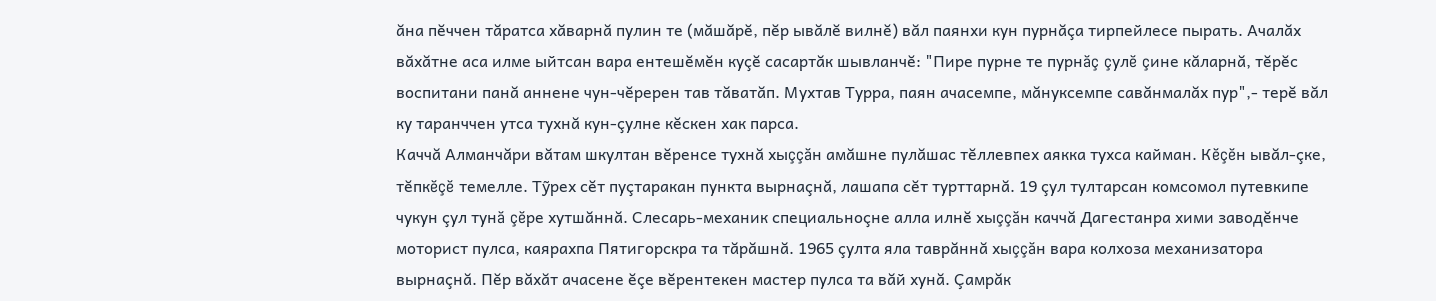ăна пĕччен тăратса хăварнă пулин те (мăшăрĕ, пĕр ывăлĕ вилнĕ) вăл паянхи кун пурнăçа тирпейлесе пырать. Ачалăх вăхăтне аса илме ыйтсан вара ентешĕмĕн куçĕ сасартăк шывланчĕ: "Пире пурне те пурнăç çулĕ çине кăларнă, тĕрĕс воспитани панă аннене чун-чĕререн тав тăватăп. Мухтав Турра, паян ачасемпе, мăнуксемпе савăнмалăх пур",- терĕ вăл ку таранччен утса тухнă кун-çулне кĕскен хак парса.
Каччă Алманчăри вăтам шкултан вĕренсе тухнă хыççăн амăшне пулăшас тĕллевпех аякка тухса кайман. Кĕçĕн ывăл-çке, тĕпкĕçĕ темелле. Тỹрех сĕт пуçтаракан пункта вырнаçнă, лашапа сĕт турттарнă. 19 çул тултарсан комсомол путевкипе чукун çул тунă çĕре хутшăннă. Слесарь-механик специальноçне алла илнĕ хыççăн каччă Дагестанра хими заводĕнче моторист пулса, каярахпа Пятигорскра та тăрăшнă. 1965 çулта яла таврăннă хыççăн вара колхоза механизатора вырнаçнă. Пĕр вăхăт ачасене ĕçе вĕрентекен мастер пулса та вăй хунă. Çамрăк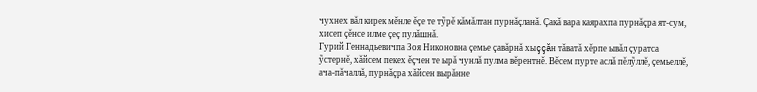чухнех вăл кирек мĕнле ĕçе те тỹрĕ кăмăлтан пурнăçланă. Çакă вара каярахпа пурнăçра ят-сум, хисеп çĕнсе илме çеç пулăшнă.
Гурий Геннадьевичпа Зоя Никоновна çемье çавăрнă хыççăн тăватă хĕрпе ывăл çуратса ỹстернĕ, хăйсем пекех ĕçчен те ырă чунлă пулма вĕрентнĕ. Вĕсем пурте аслă пĕлỹллĕ, çемьеллĕ, ача-пăчаллă, пурнăçра хăйсен вырăнне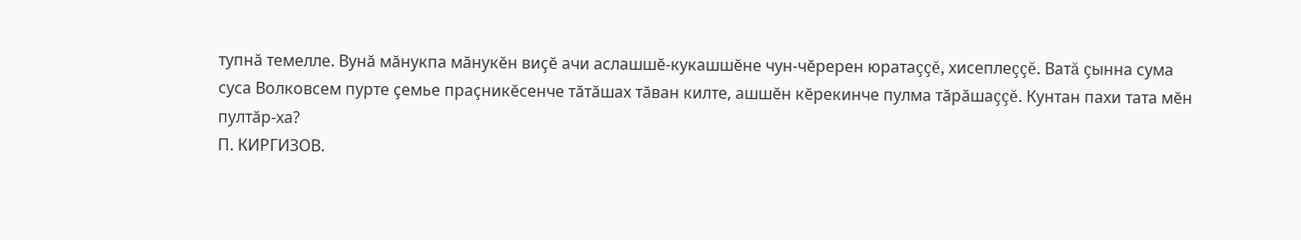тупнă темелле. Вунă мăнукпа мăнукĕн виçĕ ачи аслашшĕ-кукашшĕне чун-чĕререн юратаççĕ, хисеплеççĕ. Ватă çынна сума суса Волковсем пурте çемье праçникĕсенче тăтăшах тăван килте, ашшĕн кĕрекинче пулма тăрăшаççĕ. Кунтан пахи тата мĕн пултăр-ха?
П. КИРГИЗОВ.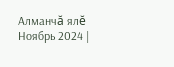Алманчă ялĕ
Ноябрь 2024 |